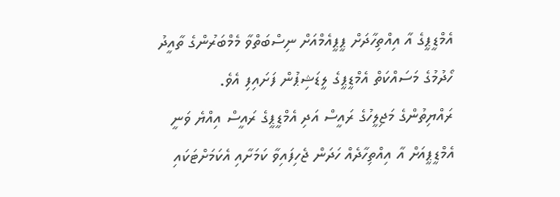އެމްޑީޕީގެ އާ އިއްތިހާދަށް ޕީޕީއެމްއަށް ނިސްބަތްވާ މެމްބަރުންގެ ތާއީދު ހޯދުމުގެ މަސައްކަތް އެމްޑީޕީގެ ލީޑަޝިޕުން ފަށައިފި އެވެ.
ރައްޔިތުންގެ މަޖިލީހުގެ ރައީސް އަދި އެމްޑީޕީގެ ރައީސް އިއްޔެ ވަނީ އެމްޑީޕީއަށް އާ އިއްތިހާދެއް ހަދަން ޖެހިފައިވާ ކަމަށާއި އެކަމަށްޓަކައި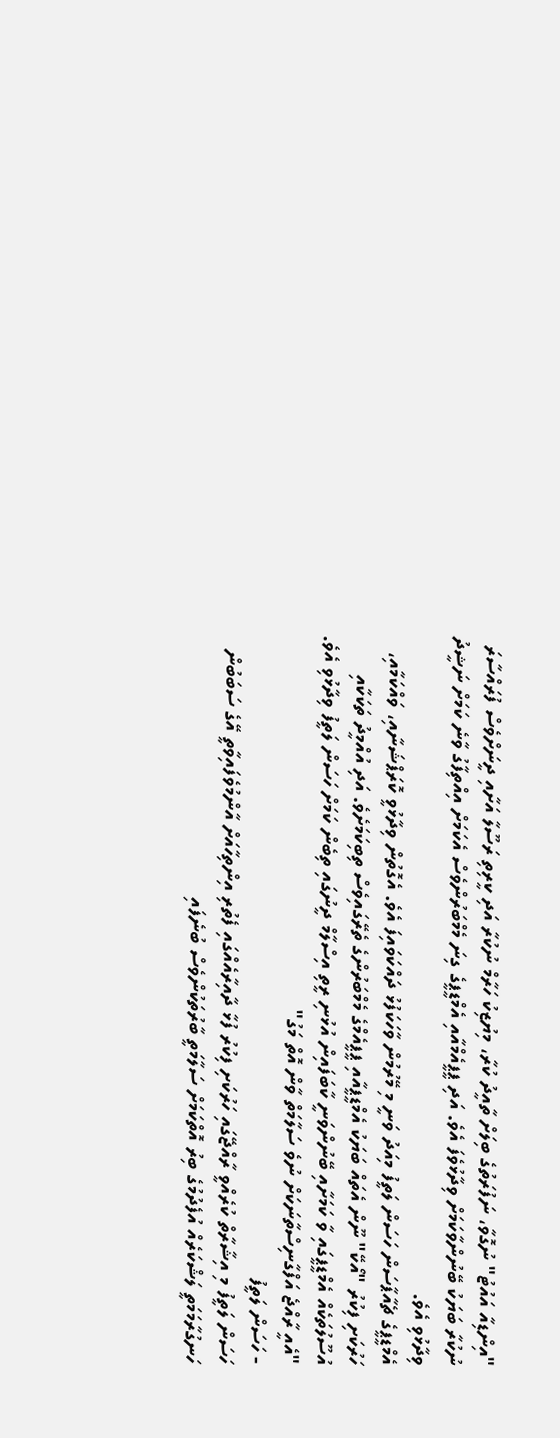"އިންޑިއާ އައުޓު" ނުގޮވާ، ނަފުރަތުގެ ބިލަށް ތާއީދު ކުރާ، މިޔުޒިކު ހަރާމް ނުކުރާ އަދި ކީރިތި ރަސޫލާ އަށާއި ދީނަށްވެސް ފުރައްސާރަ ނުކުރާ ބަޔަކު ބޭނުންވާކަމަށް ވިދާޅުވެފަ އެވެ. އަދި ޕީޕީއެމްއާއި އެމްޑީޕީގެ ގިނަ މެމްބަރުންވެސް އެކަމަށް އިއްތިފާގު ވާނެ ކަމަށް ނަޝީދު ވިދާޅުވި އެވެ.
އެމްޑީޕީގެ ޗެއާޕާސަން ހަސަން ލަތީފު މިއަދު ވަނީ މި މޭރުމުން ވާހަކަފުޅު ދައްކަވައިފަ އެވެ. އެގޮތުން ވިދާޅުވީ ކޮރަޕްޝަނާއި، ވައްކަމާއި، ހަރުކަށި ފިކުރު "އޯކޭ" ނޫން އެތައް ބަޔަކު އެމްޑީޕީއާއި ޕީޕީއެމްގެ މެމްބަރުންގެ ތެރޭގައިވެސް ތިބިކަމަށެވެ. އަދި އުއްމީދު ތަކަކާއި އުސޫލުތަކެއް އެމްޑީޕީގައި ވާ ކަމަށާއި ބޭނުންވަނީ ކާބަފައިން އުޅުނި ރީތި އިސްލާމް ދީނުގައި ތިބެން ކަމަށް ހަސަން ލަތީފު ވިދާޅުވި އެވެ.
"އެއީ ރާއްޖެ އަފްގާނިސްތާނަކަށް ނުވެ ސަލާމަތް ވާން އޮތް މަގު"
- ހަސަން ލަތީފު
ހަސަން ލަތީފު މި އިޝާރާތް ކުރެއްވީ ރާއްޖޭގައި ހަރުކަށި ފިކުރު ފުޅާ ދާއިރާއެއްގައި ފެތުރި އިންތިހާއަށް އާންމުވެފައިވާތީ އޭގެ ސަބަބުން ހަނގުރާމަމަތީ ލަޝްކަރެއް އުފެދުމުގެ ބިރު އޮތްކަމަށް ސަލާމަތީ ބާރުތަކުންވެސް ބުނެފައި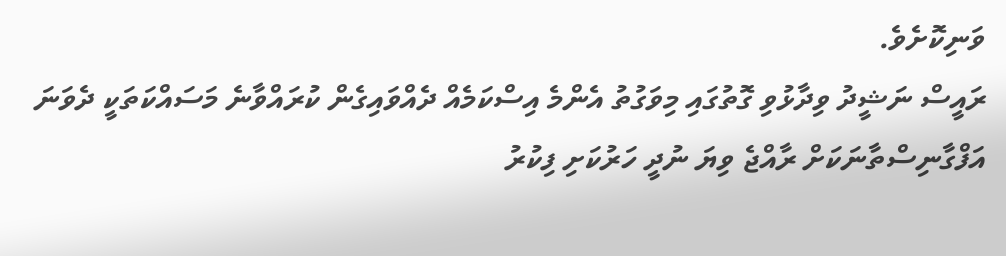ވަނިކޮށެވެ.
ރައީސް ނަޝީދު ވިދާޅުވި ގޮތުގައި މިވަގުތު އެންމެ އިސްކަމެއް ދެއްވައިގެން ކުރައްވާނެ މަސައްކަތަކީ ދެވަނަ އަފްގާނިސްތާނަކަށް ރާއްޖެ ވިޔަ ނުދީ ހަރުކަށި ފިކުރު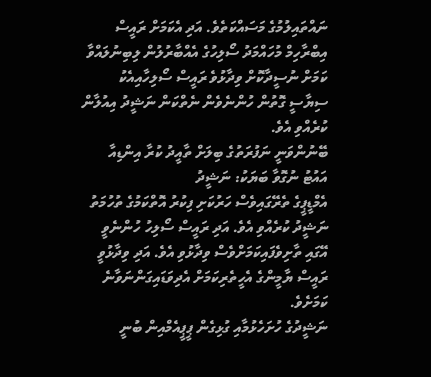ނައްތައިލުމުގެ މަސައްކަތެވެ. އަދި އެކަމަށް ރައީސް އިބްރާހިމް މުހައްމަދު ސޯލިހުގެ އެއްބާރުލުން ލިބިނުލައްވާ ކަމަށް ނުސީދާކޮށް ވިދާޅުވެ ރައީސް ސޯލިހާއިއެކު ސިޔާސީ ގޮތުން ހުންނެވެން ނެތްކަން ނަޝީދު އިއުލާން ކުރެއްވި އެވެ.
ބޭނުންވަނީ ނަފުރަތުގެ ބިލަށް ތާއީދު ކުރާ އިންޑިއާ އައުޓު ނުގޮވާ ބަޔަކު: ނަޝީދު
އެމްޑީޕީގެ ތެރޭގައިވެސް ހަރުކަށި ފިކުރު އޮތްކަމުގެ ތުހުމަތު ނަޝީދު ކުރެއްވި އެވެ. އަދި ރައީސް ސޯލިހު ހުންނެވީ އޭގައި ތާށިވެފައިކަމަށްވެސް ވިދާޅުވި އެވެ. އަދި ވިދާޅުވީ ރައީސް ޔާމީންގެ އެހީތެރިކަމަށް އެދިވަޑައިގަންނަވާނެ ކަމަށެވެ.
ނަޝީދުގެ ހުށަހެޅުމާއި ގުޅިގެން ޕީޕީއެމްއިން ބުނީ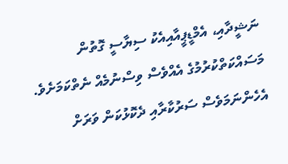ނަޝީދާއި، އެމްޑީޕީއާއިއެކު ސިޔާސީ ގޮތުން މަސައްކަތްކުރުމުގެ އެއްވެސް ވިސްނުމެއް ނެތްކަމަށެވެ. އެހެންނަމަވެސް ސަރުކާރާއި ދެކޮޅުކަން ވަރަށް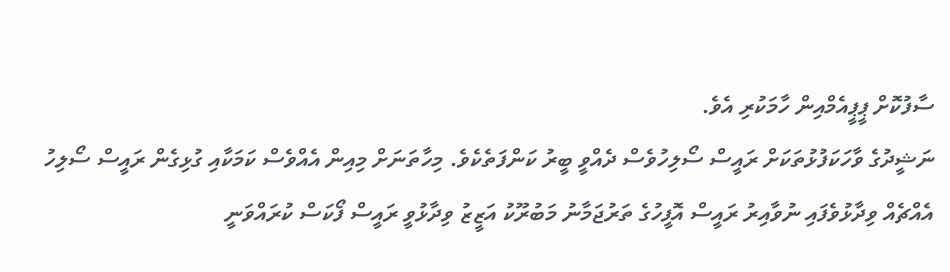ސާފުކޮށް ޕީޕީއެމްއިން ހާމަކުރި އެވެ.
ނަޝީދުގެ ވާހަކަފުޅުތަކަށް ރައީސް ސޯލިހުވެސް ދެއްވީ ބީރު ކަންފަތެކެވެ. މިހާތަނަށް މިއިން އެއްވެސް ކަމަކާއި ގުޅިގެން ރައީސް ސޯލިހު އެއްޗެއް ވިދާޅުވެފައި ނުވާއިރު ރައީސް އޮފީހުގެ ތަރުޖަމާނު މަބުރޫކު އަޒީޒު ވިދާޅުވީ ރައީސް ފޯކަސް ކުރައްވަނީ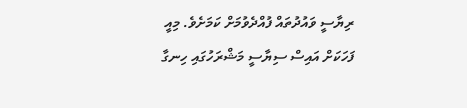ރިޔާސީ ވައުދުތައް ފުއްދެވުމަށް ކަމަށެވެ. މިއީ ފަހަކަށް އައިސް ސިޔާސީ މަޝްރަހުގައި ހިނގާ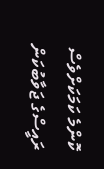ކޮންމެ ކަމަކަށްވެސް ރައީސްގެ ޖަވާބުކަން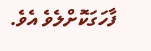ފާހަގަކޮށްލެވެ އެވެ.